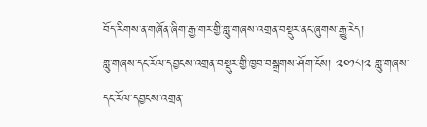བོད་རིགས་ན་གཞོན་ཞིག་རྒྱ་གར་གྱི་གླུ་གཞས་འགྲན་བསྡུར་ནང་ཞུགས་རྒྱུ་རེད།
གླུ་གཞས་དང་རོལ་དབྱངས་འགྲན་བསྡུར་གྱི་ཁྱབ་བསྒྲགས་ཤོག་ངོས། ༢༠༡༨།༢ གླུ་གཞས་དང་རོལ་དབྱངས་འགྲན་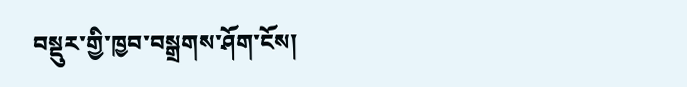བསྡུར་གྱི་ཁྱབ་བསྒྲགས་ཤོག་ངོས།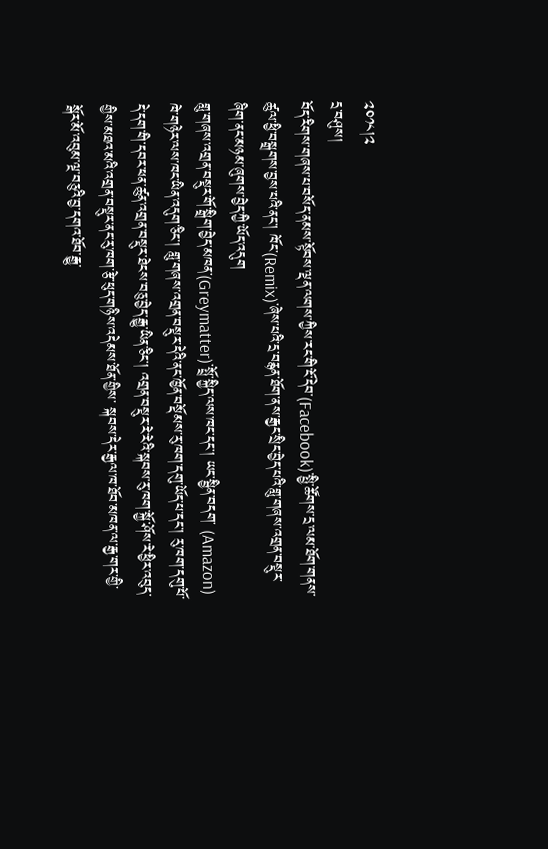༢༠༡༨།༢
དྲ་བཤུས།
བོད་རིགས་གཞས་པ་བསོད་ནམས་སྟོབས་ལྡན་ལགས་ཀྱིས་རང་གི་ངོ་དེབ་(Facebook)་སྤྱི་ཚོགས་དྲ་ལམ་ཐོག་གནས་ཚུལ་ཕྱི་བསྒྲགས་བྱས་པའི་ནང་། ཁོང་(Remix)་ཞེས་པའི་དྲ་བརྙན་ཐོག་ནས་རྒྱང་སྲིང་བྱེད་པའི་གླུ་གཞས་འགྲན་བསྡུར་ཞིག་ནང་མཉམ་ཞུགས་བྱེད་ཀྱི་ཡོད་འདུག
གླུ་གཞས་འགྲན་བསྡུར་གོ་སྒྲིག་བྱེད་མཁན་(Greymatter)་སྤྲོ་སྐྱིད་ལས་ཁང་དང་། ཡང་སྦྱིན་བདག་ (Amazon) ཁེ་གཉེར་ལས་ཁང་ཡིན་འདུག་ཅིང་། གླུ་གཞས་འགྲན་བསྡུར་དེའི་ནང་ཁྱོན་བསྡོམས་རུ་ཁག་དགུ་ཡོད་པ་དང་། རུ་ཁག་དགུ་པོ་དེ་དག་གི་དབར་ཕན་ཚུན་འགྲན་བསྡུར་ཐེངས་བཅུ་བྱེད་རྒྱུ་ཡིན་ཅིང་། འགྲན་བསྡུར་རེ་རེའི་སྐབས་རུ་ཁག་སྐྱོ་ཤོས་རེ་ཕྱིར་འབུད་གྱིས་མཐའ་མའི་འགྲན་བསྡུར་ནང་རུ་ཁག་རྩེ་ཕུད་གཉིས་འདེམས་ཐོན་གྱིས་ སྐབས་དེར་རྒྱལ་ཁ་ཐོབ་མཁན་ལ་རྒྱ་གར་གྱི་སྒོར་མོ་འབུམ་ལྔ་བཅུའི་བྱ་དགའ་ཐོབ་རྒྱུ་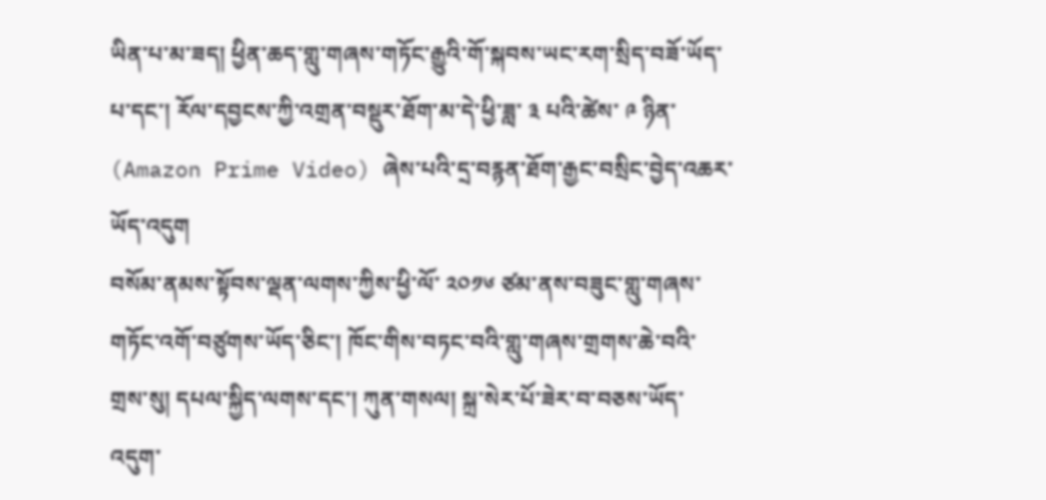ཡིན་པ་མ་ཟད། ཕྱིན་ཆད་གླུ་གཞས་གཏོང་རྒྱུའི་གོ་སྐབས་ཡང་རག་སྲིད་བཟོ་ཡོད་པ་དང་། རོལ་དབྱངས་ཀྱི་འགྲན་བསྡུར་ཐོག་མ་དེ་ཕྱི་ཟླ་ ༣ པའི་ཚེས་ ༩ ཉིན་ (Amazon Prime Video) ཞེས་པའི་དྲ་བརྙན་ཐོག་རྒྱང་བསྲིང་བྱེད་འཆར་ཡོད་འདུག
བསོམ་ནམས་སྟོབས་ལྡན་ལགས་ཀྱིས་ཕྱི་ལོ་ ༢༠༡༦ ཙམ་ནས་བཟུང་གླུ་གཞས་གཏོང་འགོ་བཙུགས་ཡོད་ཅིང་། ཁོང་གིས་བཏང་བའི་གླུ་གཞས་གྲགས་ཆེ་བའི་གྲས་སུ། དཔལ་སྐྱིད་ལགས་དང་། ཀུན་གསལ། སྐྲ་སེར་པོ་ཟེར་བ་བཅས་ཡོད་འདུག་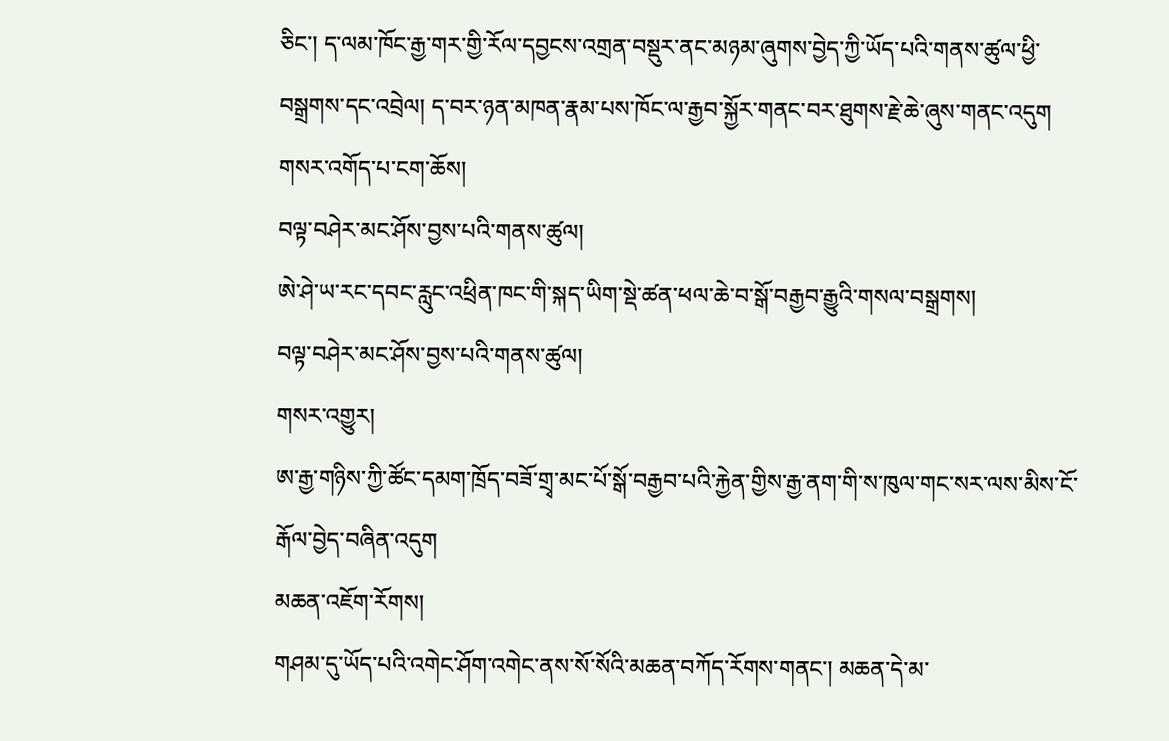ཅིང་། ད་ལམ་ཁོང་རྒྱ་གར་གྱི་རོལ་དབྱངས་འགྲན་བསྡུར་ནང་མཉམ་ཞུགས་བྱེད་ཀྱི་ཡོད་པའི་གནས་ཚུལ་ཕྱི་བསྒྲགས་དང་འབྲེལ། ད་བར་ཉན་མཁན་རྣམ་པས་ཁོང་ལ་རྒྱབ་སྐྱོར་གནང་བར་ཐུགས་རྗེ་ཆེ་ཞུས་གནང་འདུག
གསར་འགོད་པ་ངག་ཆོས།
བལྟ་བཤེར་མང་ཤོས་བྱས་པའི་གནས་ཚུལ།
ཨེ་ཤེ་ཡ་རང་དབང་རླུང་འཕྲིན་ཁང་གི་སྐད་ཡིག་སྡེ་ཚན་ཕལ་ཆེ་བ་སྒོ་བརྒྱབ་རྒྱུའི་གསལ་བསྒྲགས།
བལྟ་བཤེར་མང་ཤོས་བྱས་པའི་གནས་ཚུལ།
གསར་འགྱུར།
ཨ་རྒྱ་གཉིས་ཀྱི་ཚོང་དམག་ཁྲོད་བཟོ་གྲྭ་མང་པོ་སྒོ་བརྒྱབ་པའི་རྐྱེན་གྱིས་རྒྱ་ནག་གི་ས་ཁུལ་གང་སར་ལས་མིས་ངོ་རྒོལ་བྱེད་བཞིན་འདུག
མཆན་འཇོག་རོགས།
གཤམ་དུ་ཡོད་པའི་འགེང་ཤོག་འགེང་ནས་སོ་སོའི་མཆན་བཀོད་རོགས་གནང་། མཆན་དེ་མ་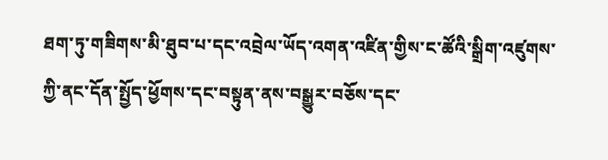ཐག་ཏུ་གཟིགས་མི་ཐུབ་པ་དང་འབྲེལ་ཡོད་འགན་འཛིན་གྱིས་ང་ཚོའི་སྒྲིག་འཛུགས་ཀྱི་ནང་དོན་སྤྱོད་ཕྱོགས་དང་བསྟུན་ནས་བསྒྱུར་བཅོས་དང་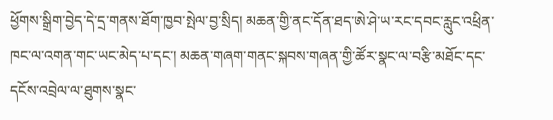ཕྱོགས་སྒྲིག་བྱེད་དེ་དྲ་གནས་ཐོག་ཁྱབ་སྤེལ་བྱ་སྲིད། མཆན་གྱི་ནང་དོན་ཐད་ཨེ་ཤེ་ཡ་རང་དབང་རླུང་འཕྲིན་ཁང་ལ་འགན་གང་ཡང་མེད་པ་དང་། མཆན་གཞག་གནང་སྐབས་གཞན་གྱི་ཚོར་སྣང་ལ་བརྩི་མཐོང་དང་དངོས་འབྲེལ་ལ་ཐུགས་སྣང་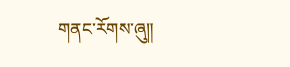གནང་རོགས་ཞུ༎